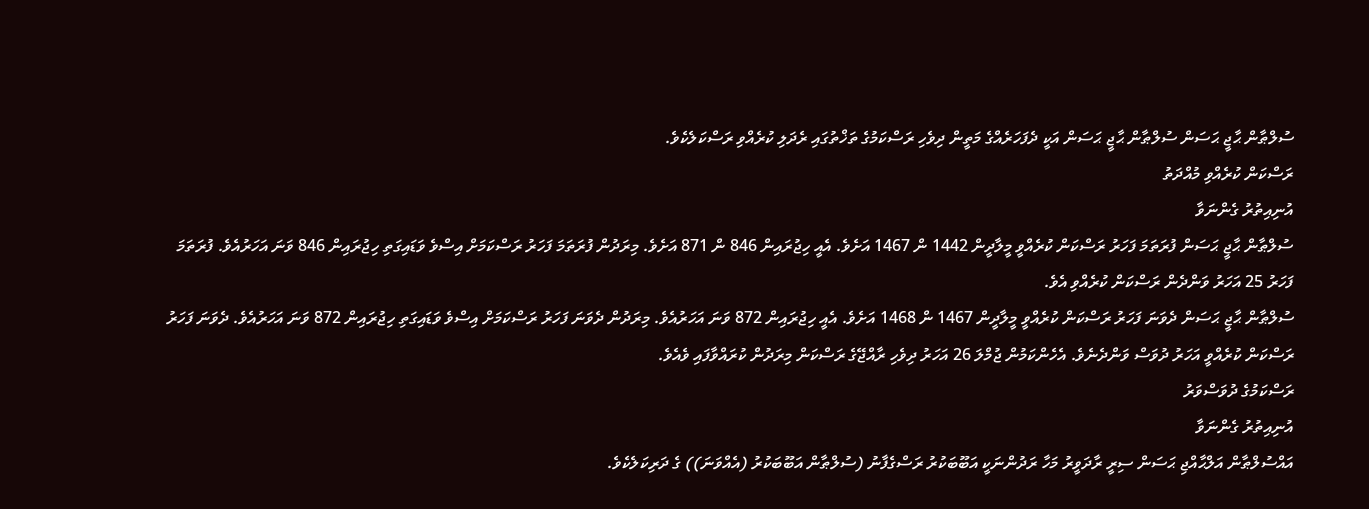ސުލްޠާން ޙާޖީ ޙަސަން ސުލްޠާން ޙާޖީ ޙަސަން އަކީ ދެފަހަރެއްގެ މަތީން ދިވެހި ރަސްކަމުގެ ތަޚްތުގައި ރެދަލި ކުރެއްވި ރަސްކަލެކެވެ.
ރަސްކަން ކުރެއްވި މުއްދަތު
އުނިއިތުރު ގެންނަވާ
ސުލްޠާން ޙާޖީ ޙަސަން ފުރަތަމަ ފަހަރު ރަސްކަން ކުރެއްވީ މީލާދީން 1442 ން 1467 އަށެވެ. އެއީ ހިޖުރައިން 846 ން 871 އަށެވެ. މިރަދުން ފުރަތަމަ ފަހަރު ރަސްކަމަށް އިސްވެ ވަޑައިގަތި ހިޖުރައިން 846 ވަނަ އަހަރުއެވެ. ފުރަތަމަ ފަހަރު 25 އަހަރު ވަންދެން ރަސްކަން ކުރެއްވި އެވެ.
ސުލްޠާން ޙާޖީ ޙަސަން ދެވަނަ ފަހަރު ރަސްކަން ކުރެއްވީ މީލާދީން 1467 ން 1468 އަށެވެ. އެއީ ހިޖުރައިން 872 ވަނަ އަހަރުއެވެ. މިރަދުން ދެވަނަ ފަހަރު ރަސްކަމަށް އިސްވެ ވަޑައިގަތި ހިޖުރައިން 872 ވަނަ އަހަރުއެވެ. ދެވަނަ ފަހަރު ރަސްކަން ކުރެއްވީ އަހަރު ދުވަސް ވަންދެނެވެ. އެހެންކަމުން ޖުމްލަ 26 އަހަރު ދިވެހި ރާއްޖޭގެ ރަސްކަން މިރަދުން ކުރައްވާފައި ވެއެވެ.
ރަސްކަމުގެ ދުވަސްވަރު
އުނިއިތުރު ގެންނަވާ
އައްސުލްޠާން އަލްޙާއްޖި ޙަސަން ސިރީ ރާދަވީރު މަހާ ރަދުންނަކީ އަބޫބަކުރު ރަސްގެފާނު (ސުލްޠާން އަބޫބަކުރު (އެއްވަނަ)) ގެ ދަރިކަލެކެވެ.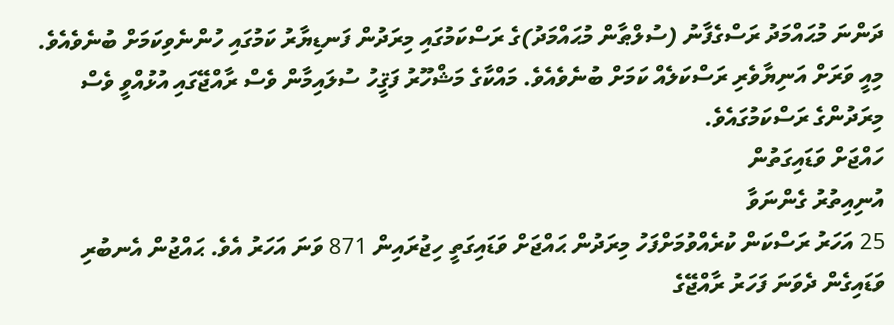ދަންނަ މުޙައްމަދު ރަސްގެފާނު (ސުލްޠާން މުޙައްމަދު)ގެ ރަސްކަމުގައި މިރަދުން ފަނޑިޔާރު ކަމުގައި ހުންނެވިކަމަށް ބުނެވެއެވެ. މިއީ ވަރަށް އަނިޔާވެރި ރަސްކަލެއް ކަމަށް ބުނެވެއެވެ. މައްކާގެ މަޝްހޫރު ފަޤީހު ސުލައިމާން ވެސް ރާއްޖޭގައި އުޅުއްވީ ވެސް މިރަދުންގެ ރަސްކަމުގައެވެ.
ހައްޖަށް ވަޑައިގަތުން
އުނިއިތުރު ގެންނަވާ
25 އަހަރު ރަސްކަން ކުރެއްވުމަށްފަހު މިރަދުން ޙައްޖަށް ވަޑައިގަތީ ހިޖުރައިން 871 ވަނަ އަހަރު އެވެ. ޙައްޖުން އެނބުރި ވަޑައިގެން ދެވަނަ ފަހަރު ރާއްޖޭގެ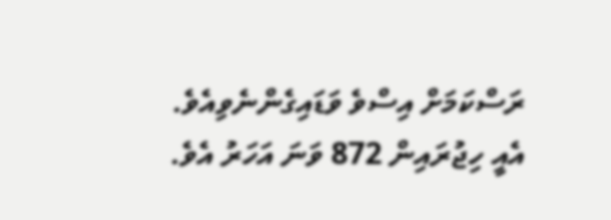ރަސްކަމަށް އިސްވެ ވަޑައިގެންނެވިއެވެ. އެއީ ހިޖުރައިން 872 ވަނަ އަހަރު އެވެ.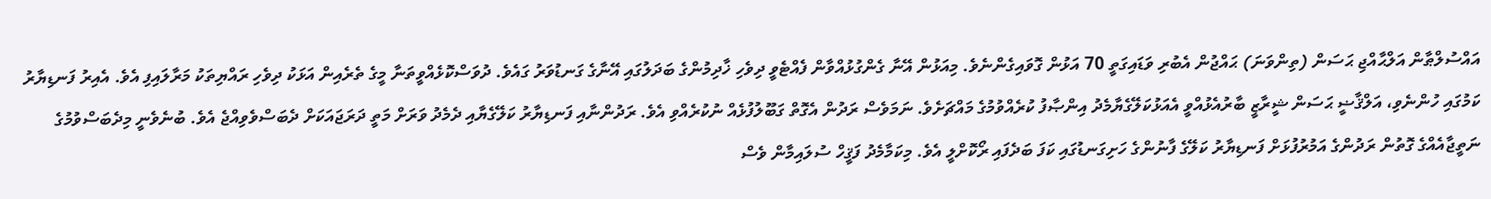އައްސުލްޠާން އަލްޙާއްޖި ޙަސަން (ތިންވަނަ) ޙައްޖުން އެބުރި ވަޑައިގަތީ 70 އަޅުން ގޮވައިގެންނެވެ. މިއަޅުން އޭނާ ގެންގުޅުއްވާން ފެއްޓެވީ ދިވެހި ޚާދިމުންގެ ބަދަލުގައި އޭނާގެ ގަނޑުވަރު ގައެވެ. ދުވަސްކޮޅެއްވީތަނާ މީގެ ތެރެއިން އަޅަކު ދިވެހި ރައްޔިތަކު މަރާލައިފި އެވެ. އެއިރު ފަނޑިޔާރު ކަމުގައި ހުންނެވި، އަލްޤާޟީ ޙަސަން ޝީރާޒީ ބާރުއެޅުއްވީ އެއަޅުކަލޭގެޔާމެދު އިންޞާފު ކުރެއްވުމުގެ މައްޗަށެވެ. ނަމަވެސް ރަދުން އެގޮތް ގަބޫލުފުޅެއް ނުކުރެއްވި އެވެ. ރަދުންނާއި ފަނޑިޔާރު ކަލޭގެޔާއި ދެމެދު ވަރަށް މަތީ ދަރަޖައަކަށް ދެބަސްވެވިއްޖެ އެވެ. ބުނެވެނީ މިދެބަސްވުމުގެ ނަތީޖާއެއްގެ ގޮތުން ރަދުންގެ އަމުރުފުޅަށް ފަނޑިޔާރު ކަލޭގެ ފާނުންގެ ހަށިގަނޑުގައި ކަފަ ބަދެފައި ރޯކޮށްލީ އެވެ. މިކަމާމެދު ފަޤީހް ސުލައިމާން ވެސް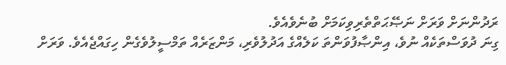ރަދުންނަށް ވަރަށް ނަޞޭޙަތްތެރިވިކަމަށް ބުނެވެއެވެ.
ގިނަ ދުވަސްތަކެއް ނުވެ، އިންޞާފުވަންތަ ކަލެއްގެ އަދުލުވެރި، މަންޒަރެއް ތަމްސީލުވެގެން ހިގައްޖެއެވެ. ވަރަށް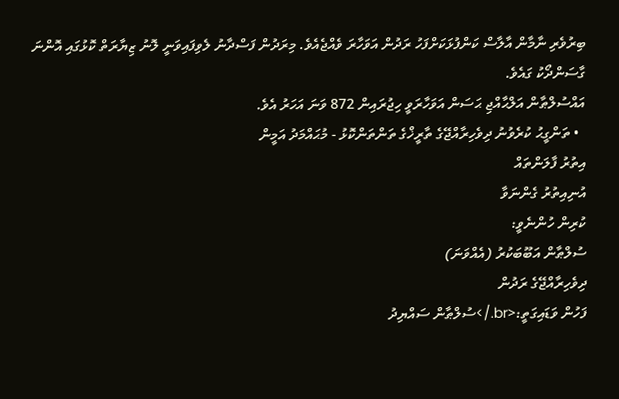ބިރުވެރި ނާމާން އާލާސް ކަންފުޅަކަށްފަހު ރަދުން އަވަހާރަ ވެއްޖެއެވެ. މިރަދުން ފަސްދާނު ލެވިފައިވަނީ ލޮނު ޒިޔާރަތް ކޮޅުގައި އޮންނަ ގާސަންދޯކު ގައެވެ.
އައްސުލްޠާން އަލްޙާއްޖި ޙަސަން އަވަހާރަވީ ހިޖުރައިން 872 ވަނަ އަހަރު އެވެ.
  • ތަންގީޙު ކުރެވުނު ދިވެހިރާއްޖޭގެ ތާރީޚްގެ ތަންތަންކޮޅު - މުޙައްމަދު އަމީން
އިތުރު ފާލަންތައް
އުނިއިތުރު ގެންނަވާ
ކުރިން ހުންނެވީ:
ސުލްޠާން އަބޫބަކުރު (އެއްވަނަ)
ދިވެހިރާއްޖޭގެ ރަދުން
ފަހުން ވަޑައިގަތީ:<br./>ސުލްޠާން ސައްޔިދު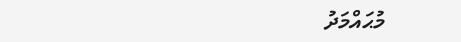މުޙައްމަދު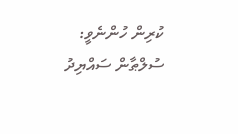ކުރިން ހުންނެވީ:
ސުލްޠާން ސައްޔިދު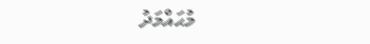މުޙައްމަދު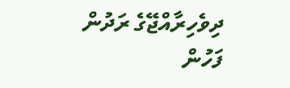ދިވެހިރާއްޖޭގެ ރަދުން
ފަހުން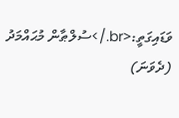ވަޑައިގަތީ:<br./>ސުލްޠާން މުޙައްމަދު (ދެވަނަ)